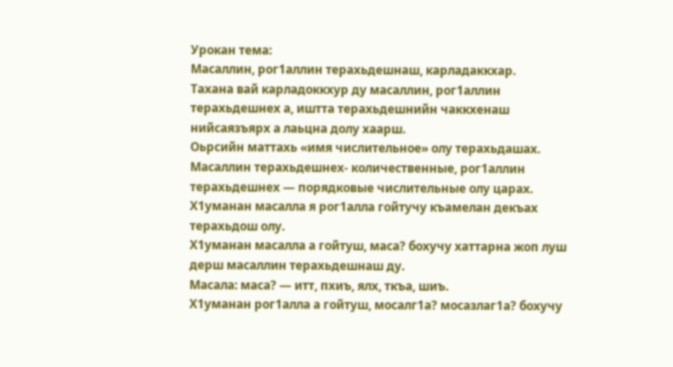Урокан тема:
Масаллин, рог1аллин терахьдешнаш, карладаккхар.
Тахана вай карладоккхур ду масаллин, рог1аллин терахьдешнех а, иштта терахьдешнийн чаккхенаш нийсаязъярх а лаьцна долу хаарш.
Оьрсийн маттахь «имя числительное» олу терахьдашах.
Масаллин терахьдешнех- количественные, рог1аллин терахьдешнех — порядковые числительные олу царах.
Х1уманан масалла я рог1алла гойтучу къамелан декъах терахьдош олу.
Х1уманан масалла а гойтуш, маса? бохучу хаттарна жоп луш дерш масаллин терахьдешнаш ду.
Масала: маса? — итт, пхиъ, ялх, ткъа, шиъ.
Х1уманан рог1алла а гойтуш, мосалг1а? мосазлаг1а? бохучу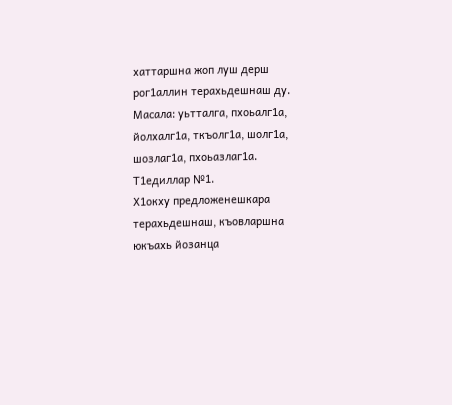хаттаршна жоп луш дерш рог1аллин терахьдешнаш ду. Масала: уьтталга, пхоьалг1а, йолхалг1а, ткъолг1а, шолг1а, шозлаг1а, пхоьазлаг1а.
Т1едиллар №1.
Х1окху предложенешкара терахьдешнаш, къовларшна юкъахь йозанца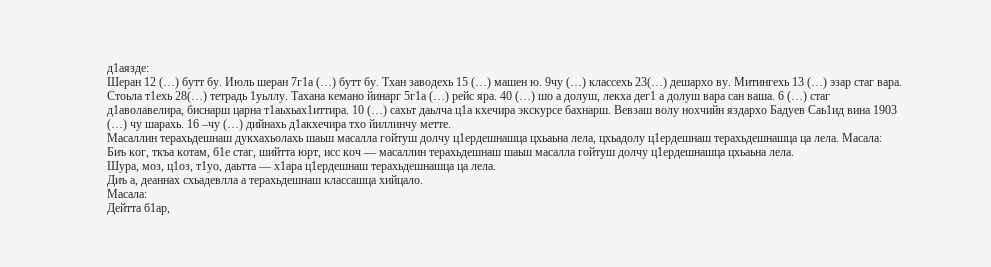д1аязде:
Шеран 12 (…) бутт бу. Июль шеран 7г1а (…) бутт бу. Тхан заводехь 15 (…) машен ю. 9чу (…) классехь 23(…) дешархо ву. Митингехь 13 (…) эзар стаг вара. Стоьла т1ехь 28(…) тетрадь 1уьллу. Тахана кемано йинарг 5г1а (…) рейс яра. 40 (…) шо а долуш, лекха дег1 а долуш вара сан ваша. 6 (…) стаг д1аволавелира, биснарш царна т1аьхьах1иттира. 10 (…) сахьт даьлча ц1а кхечира экскурсе бахнарш. Вевзаш волу нохчийн яздархо Бадуев Саь1ид вина 1903 (…) чу шарахь. 16 –чу (…) дийнахь д1акхечира тхо йиллинчу метте.
Масаллин терахьдешнаш дукхахьолахь шаьш масалла гойтуш долчу ц1ердешнашца цхьаьна лела, цхьадолу ц1ердешнаш терахьдешнашца ца лела. Масала:
Биъ ког, ткъа котам, б1е стаг, шийтта юрт, исс коч — масаллин терахьдешнаш шаьш масалла гойтуш долчу ц1ердешнашца цхьаьна лела.
Шура, моз, ц1оз, т1уо, даьтта — х1ара ц1ердешнаш терахьдешнашца ца лела.
Диъ а, деаннах схьадевлла а терахьдешнаш классашца хийцало.
Масала:
Дейтта б1ар,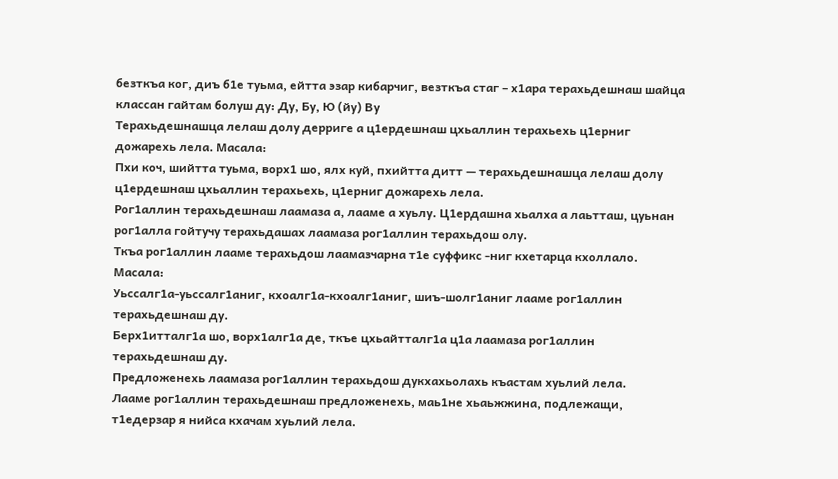безткъа ког, диъ б1е туьма, ейтта эзар кибарчиг, везткъа стаг – х1ара терахьдешнаш шайца классан гайтам болуш ду: Ду, Бу, Ю (йу) Ву
Терахьдешнашца лелаш долу дерриге а ц1ердешнаш цхьаллин терахьехь ц1ерниг дожарехь лела. Масала:
Пхи коч, шийтта туьма, ворх1 шо, ялх куй, пхийтта дитт — терахьдешнашца лелаш долу ц1ердешнаш цхьаллин терахьехь, ц1ерниг дожарехь лела.
Рог1аллин терахьдешнаш лаамаза а, лааме а хуьлу. Ц1ердашна хьалха а лаьтташ, цуьнан рог1алла гойтучу терахьдашах лаамаза рог1аллин терахьдош олу.
Ткъа рог1аллин лааме терахьдош лаамазчарна т1е суффикс -ниг кхетарца кхоллало.
Масала:
Уьссалг1а-уьссалг1аниг, кхоалг1а-кхоалг1аниг, шиъ-шолг1аниг лааме рог1аллин терахьдешнаш ду.
Берх1итталг1а шо, ворх1алг1а де, ткъе цхьайтталг1а ц1а лаамаза рог1аллин терахьдешнаш ду.
Предложенехь лаамаза рог1аллин терахьдош дукхахьолахь къастам хуьлий лела.
Лааме рог1аллин терахьдешнаш предложенехь, маь1не хьаьжжина, подлежащи, т1едерзар я нийса кхачам хуьлий лела.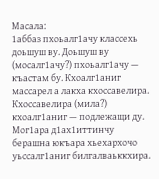Масала:
1аббаз пхоьалг1ачу классехь доьшуш ву. Доьшуш ву (мосалг1ачу?) пхоьалг1ачу — къастам бу. Кхоалг1аниг массарел а лакха кхоссавелира. Кхоссавелира (мила?) кхоалг1аниг — подлежащи ду. Мог1ара д1ах1иттинчу берашна юкъара хьехархочо уьссалг1аниг билгалваьккхира.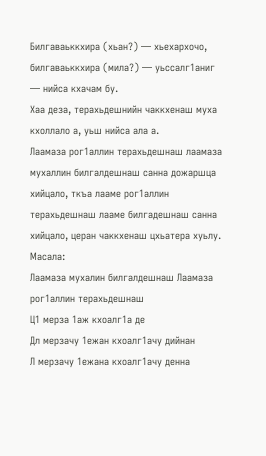Билгаваьккхира (хьан?) — хьехархочо, билгаваьккхира (мила?) — уьссалг1аниг — нийса кхачам бу.
Хаа деза, терахьдешнийн чаккхенаш муха кхоллало а, уьш нийса ала а.
Лаамаза рог1аллин терахьдешнаш лаамаза мухаллин билгалдешнаш санна дожаршца хийцало, ткъа лааме рог1аллин терахьдешнаш лааме билгадешнаш санна хийцало, церан чаккхенаш цхьатера хуьлу.
Масала:
Лаамаза мухалин билгалдешнаш Лаамаза рог1аллин терахьдешнаш
Ц1 мерза 1аж кхоалг1а де
Дл мерзачу 1ежан кхоалг1ачу дийнан
Л мерзачу 1ежана кхоалг1ачу денна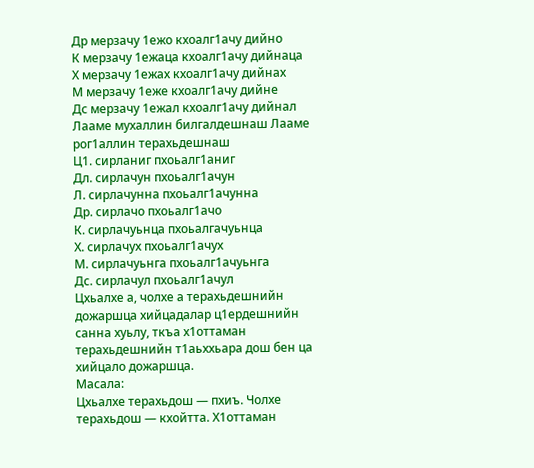Др мерзачу 1ежо кхоалг1ачу дийно
К мерзачу 1ежаца кхоалг1ачу дийнаца
Х мерзачу 1ежах кхоалг1ачу дийнах
М мерзачу 1еже кхоалг1ачу дийне
Дс мерзачу 1ежал кхоалг1ачу дийнал
Лааме мухаллин билгалдешнаш Лааме рог1аллин терахьдешнаш
Ц1. сирланиг пхоьалг1аниг
Дл. сирлачун пхоьалг1ачун
Л. сирлачунна пхоьалг1ачунна
Др. сирлачо пхоьалг1ачо
К. сирлачуьнца пхоьалгачуьнца
Х. сирлачух пхоьалг1ачух
М. сирлачуьнга пхоьалг1ачуьнга
Дс. сирлачул пхоьалг1ачул
Цхьалхе а, чолхе а терахьдешнийн дожаршца хийцадалар ц1ердешнийн санна хуьлу, ткъа х1оттаман терахьдешнийн т1аьххьара дош бен ца хийцало дожаршца.
Масала:
Цхьалхе терахьдош — пхиъ. Чолхе терахьдош — кхойтта. Х1оттаман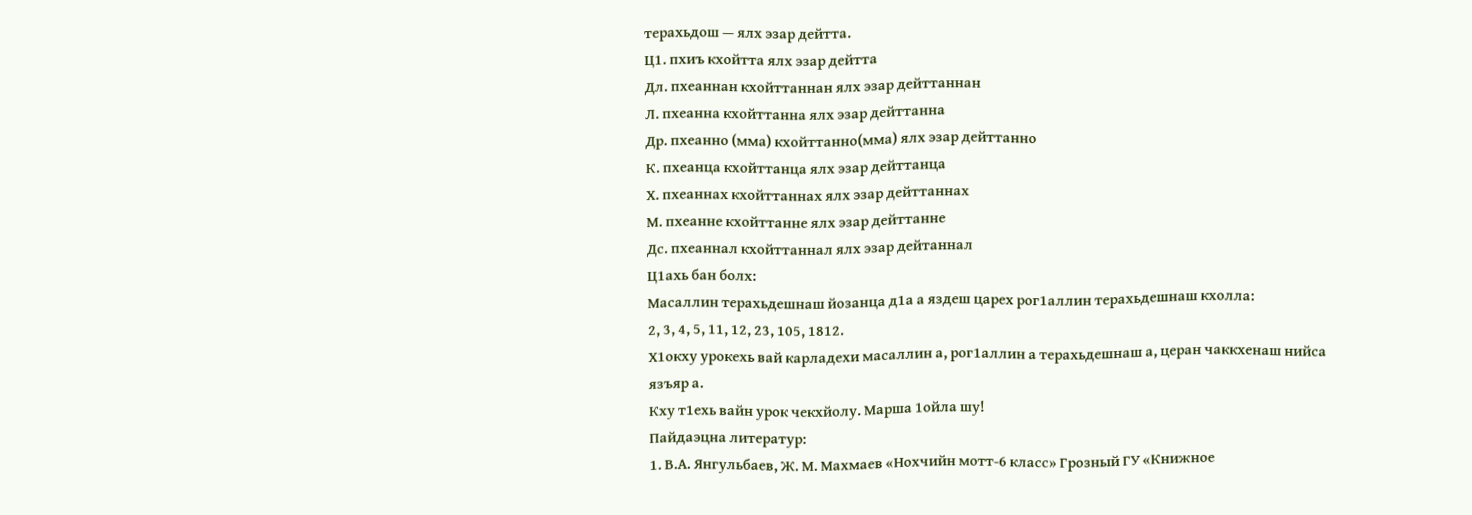терахьдош — ялх эзар дейтта.
Ц1. пхиъ кхойтта ялх эзар дейтта
Дл. пхеаннан кхойттаннан ялх эзар дейттаннан
Л. пхеанна кхойттанна ялх эзар дейттанна
Др. пхеанно (мма) кхойттанно(мма) ялх эзар дейттанно
К. пхеанца кхойттанца ялх эзар дейттанца
Х. пхеаннах кхойттаннах ялх эзар дейттаннах
М. пхеанне кхойттанне ялх эзар дейттанне
Дс. пхеаннал кхойттаннал ялх эзар дейтаннал
Ц1ахь бан болх:
Масаллин терахьдешнаш йозанца д1а а яздеш царех рог1аллин терахьдешнаш кхолла:
2, 3, 4, 5, 11, 12, 23, 105, 1812.
Х1окху урокехь вай карладехи масаллин а, рог1аллин а терахьдешнаш а, церан чаккхенаш нийса язъяр а.
Кху т1ехь вайн урок чекхйолу. Марша 1ойла шу!
Пайдаэцна литератур:
1. В.А. Янгульбаев, Ж. М. Махмаев «Нохчийн мотт-6 класс» Грозный ГУ «Книжное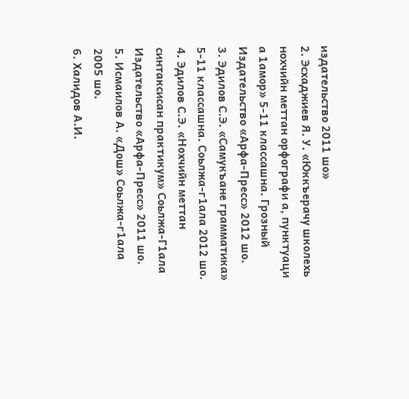издательство 2011 шо»
2. Эсхаджиев Я. У. «Юккъерачу школехь нохчийн меттан орфографи а, пунктуаци а 1амор» 5-11 классашна. Грозный Издательство «Арфа-Пресс» 2012 шо.
3. Эдилов С.Э. «Самукъане грамматика» 5-11 классашна. Соьлжа-г1ала 2012 шо.
4. Эдилов С.Э. «Нохчийн меттан синтаксисан практикум» Соьлжа-Г1ала Издательство «Арфа-Пресс» 2011 шо.
5. Исмаилов А. «Дош» Соьлжа-г1ала 2005 шо.
6. Халидов А.И.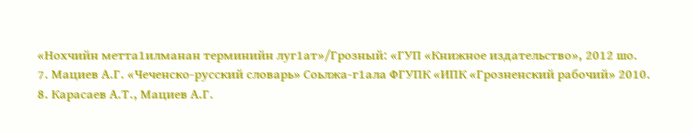«Нохчийн метта1илманан терминийн луг1ат»/Грозный: «ГУП «Книжное издательство», 2012 шо.
7. Мациев А.Г. «Чеченско-русский словарь» Соьлжа-г1ала ФГУПК «ИПК «Грозненский рабочий» 2010.
8. Карасаев А.Т., Мациев А.Г.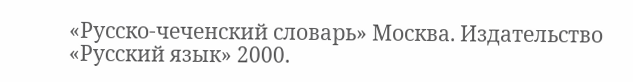«Русско-чеченский словарь» Москва. Издательство «Русский язык» 2000.